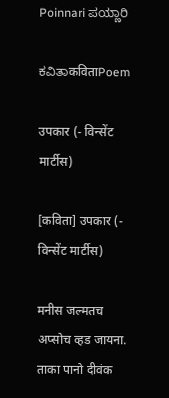Poinnari ಪಯ್ಣಾರಿ

ಕವಿತಾकविताPoem

उपकार (- विन्सेंट मार्टीस)

[कविता] उपकार (- विन्सेंट मार्टीस)

मनीस जल्मतच अप्सोच व्हड जायना. ताका पानो दीवंक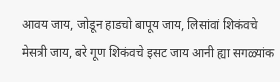आवय जाय, जोडून हाडचो बापूय जाय, लिसांवां शिकंवचे मेसत्री जाय, बरे गूण शिकंवचे इसट जाय आनी ह्या सगळ्यांक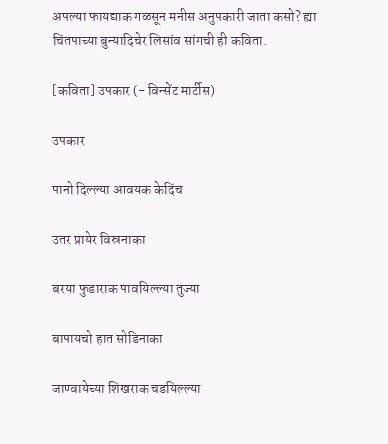अपल्या फायद्याक गळसून मनीस अनुपकारी जाता कसो? ह्या चिंतपाच्या बुन्यादिचेर लिसांव सांगची ही कविता.

[कविता] उपकार (- विन्सेंट मार्टीस)

उपकार

पानो दिल्ल्या आवयक केदिंच

उतर प्रायेर विस्रनाका

बर‍या फुडाराक पावयिल्ल्या तुज्या

बापायचो हात सोडिनाका

जाण्वायेच्या शिखराक चडयिल्ल्या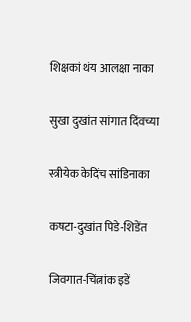शिक्षकां थंय आलक्षा नाका

सुखा दुखांत सांगात दिंवच्या

स्त्रीयेक केदिंच सांडिनाका

कषटा-दुखांत पिडे-शिडेंत

जिवगात-चिंत्नांक इडें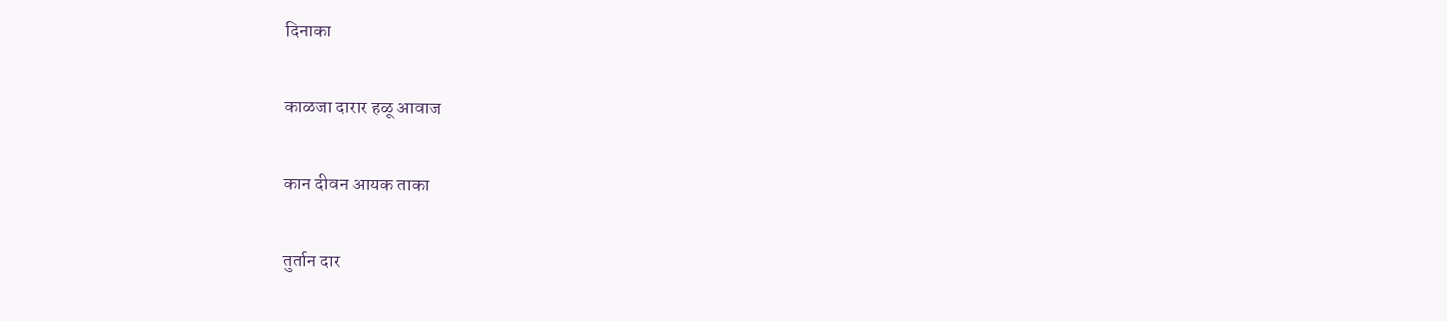दिनाका

काळजा दारार हळू आवाज

कान दीवन आयक ताका

तुर्तान दार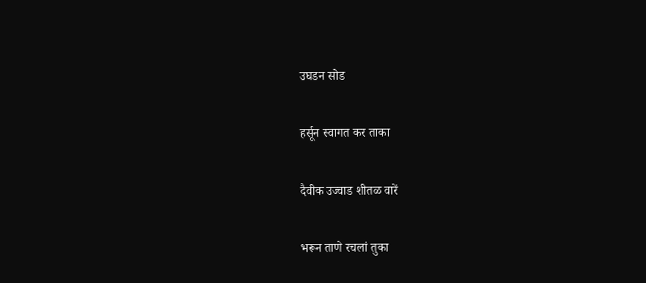उघडन सोड

हर्सून स्वागत कर ताका

दैवीक उज्वाड शीतळ वारें

भरून ताणे रचलां तुका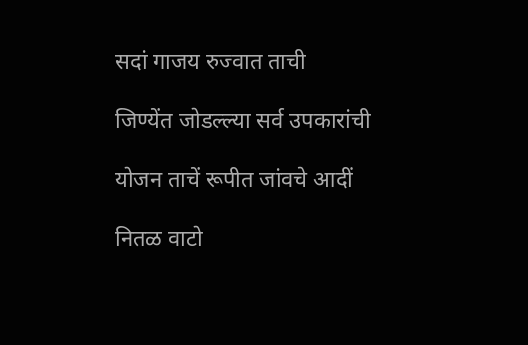सदां गाजय रुज्वात ताची

जिण्येंत जोड‍ल्ल्या सर्व उपकारांची

योजन ताचें रूपीत जांवचे आदीं

नितळ वाटो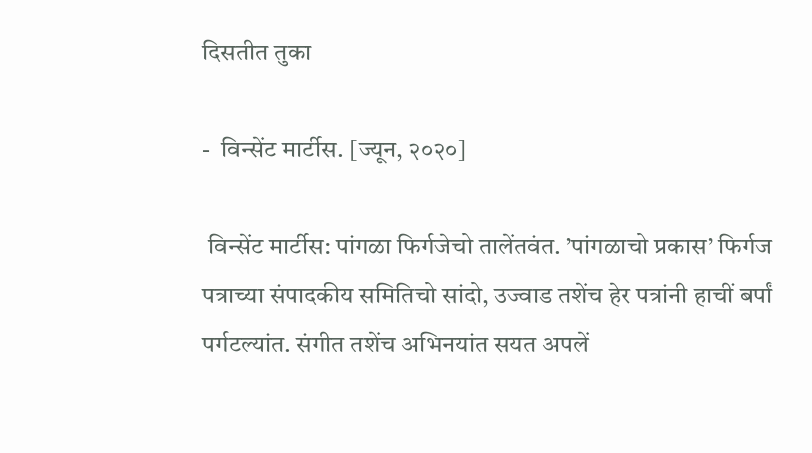दिसतीत तुका

-  विन्सेंट मार्टीस. [ज्यून, २०२०]

 विन्सेंट मार्टीस: पांगळा फिर्गजेचो तालेंत‌वंत. ’पांगळाचो प्रकास’ फिर्गज पत्राच्या संपादकीय समितिचो सांदो, उज्वाड तशेंच हेर पत्रांनी हाचीं बर्पां पर्गटल्यांत. संगीत तशेंच अभिनयांत सयत अपलें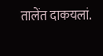तालेंत दाकयलां.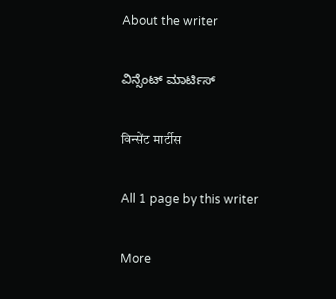About the writer

ವಿನ್ಸೆಂಟ್ ಮಾರ್ಟಿಸ್

विन्सेंट मार्टीस

All 1 page by this writer

More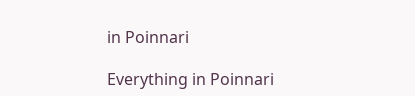in Poinnari

Everything in Poinnari